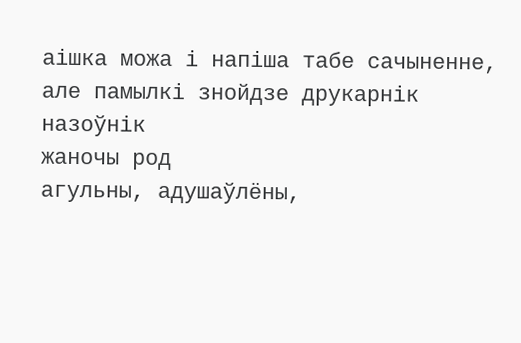аішка можа і напіша табе сачыненне,
але памылкі знойдзе друкарнік
назоўнік
жаночы род
агульны, адушаўлёны,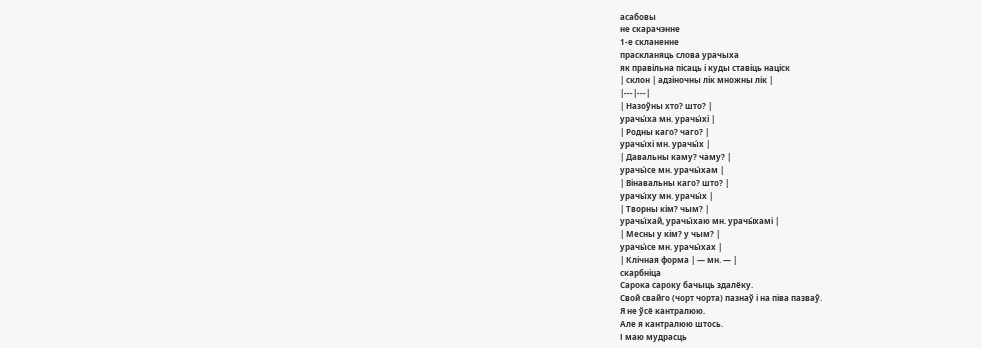асабовы
не скарачэнне
1-е скланенне
праскланяць слова урачыха
як правільна пісаць і куды ставіць націск
| склон | адзіночны лік множны лік |
|---|---|
| Назоўны хто? што? |
урачы́ха мн. урачы́хі |
| Родны каго? чаго? |
урачы́хі мн. урачы́х |
| Давальны каму? чаму? |
урачы́се мн. урачы́хам |
| Вінавальны каго? што? |
урачы́ху мн. урачы́х |
| Творны кім? чым? |
урачы́хай, урачы́хаю мн. урачы́хамі |
| Месны у кім? у чым? |
урачы́се мн. урачы́хах |
| Клічная форма | — мн. — |
скарбніца
Сарока сароку бачыць здалёку.
Свой свайго (чорт чорта) пазнаў і на піва пазваў.
Я не ўсё кантралюю.
Але я кантралюю штось.
І маю мудрасць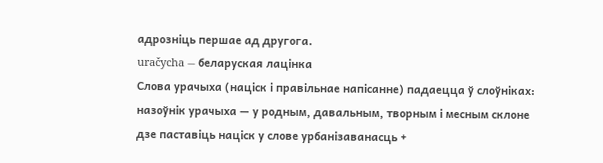адрозніць першае ад другога.
uračycha — беларуская лацінка
Слова урачыха (націск і правільнае напісанне) падаецца ў слоўніках:
назоўнік урачыха — у родным, давальным, творным і месным склоне
дзе паставіць націск у слове урбанізаванасць +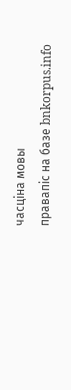часціна мовы
правапіс на базе bnkorpus.info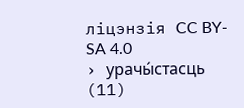ліцэнзія CC BY-SA 4.0
› урачы́стасць (11)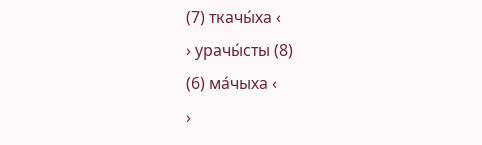(7) ткачы́ха ‹
› урачы́сты (8)
(6) ма́чыха ‹
›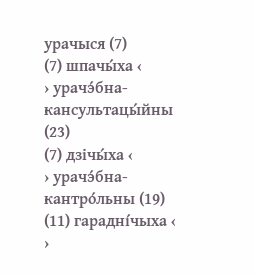урачыся (7)
(7) шпачы́ха ‹
› урачэ́бна-кансультацы́йны (23)
(7) дзічы́ха ‹
› урачэ́бна-кантро́льны (19)
(11) гарадні́чыха ‹
›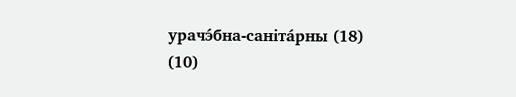урачэ́бна-саніта́рны (18)
(10)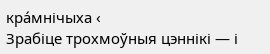кра́мнічыха ‹
Зрабіце трохмоўныя цэннікі — і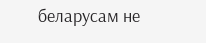беларусам не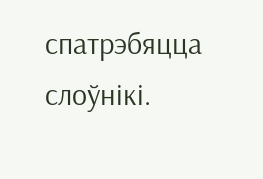спатрэбяцца слоўнікі.